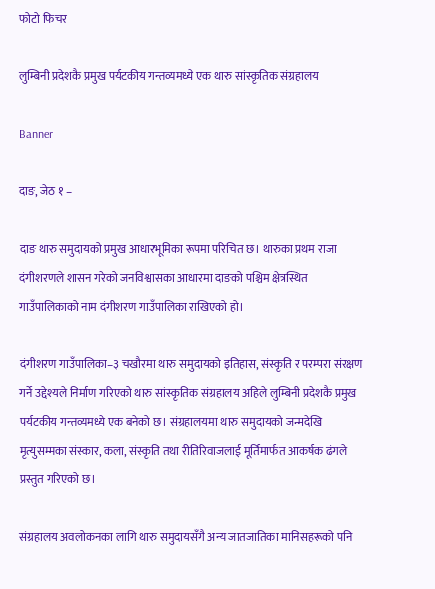फोटो फिचर

लुम्बिनी प्रदेशकै प्रमुख पर्यटकीय गन्तव्यमध्ये एक थारु सांस्कृतिक संग्रहालय

Banner

दाङ, जेठ १ –

दाङ थारु समुदायको प्रमुख आधारभूमिका रूपमा परिचित छ। थारुका प्रथम राजा दंगीशरणले शासन गरेको जनविश्वासका आधारमा दाङको पश्चिम क्षेत्रस्थित गाउँपालिकाको नाम दंगीशरण गाउँपालिका राखिएको हो।

दंगीशरण गाउँपालिका–३ चखौरमा थारु समुदायको इतिहास, संस्कृति र परम्परा संरक्षण गर्ने उद्देश्यले निर्माण गरिएको थारु सांस्कृतिक संग्रहालय अहिले लुम्बिनी प्रदेशकै प्रमुख पर्यटकीय गन्तव्यमध्ये एक बनेको छ। संग्रहालयमा थारु समुदायको जन्मदेखि मृत्युसम्मका संस्कार, कला, संस्कृति तथा रीतिरिवाजलाई मूर्तिमार्फत आकर्षक ढंगले प्रस्तुत गरिएको छ।

संग्रहालय अवलोकनका लागि थारु समुदायसँगै अन्य जातजातिका मानिसहरूको पनि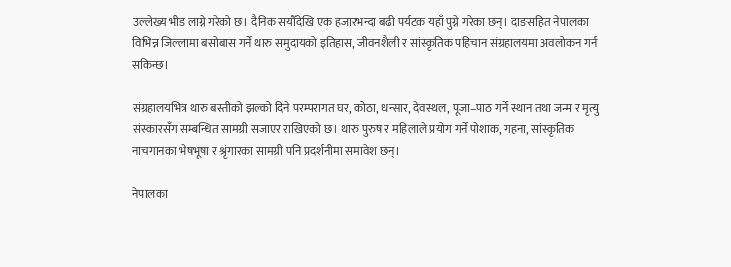उल्लेख्य भीड लाग्ने गरेको छ। दैनिक सयौँदेखि एक हजारभन्दा बढी पर्यटक यहाँ पुग्ने गरेका छन्। दाङसहित नेपालका विभिन्न जिल्लामा बसोबास गर्ने थारु समुदायको इतिहास, जीवनशैली र सांस्कृतिक पहिचान संग्रहालयमा अवलोकन गर्न सकिन्छ।

संग्रहालयभित्र थारु बस्तीको झल्को दिने परम्परागत घर, कोठा, धन्सार, देवस्थल, पूजा–पाठ गर्ने स्थान तथा जन्म र मृत्यु संस्कारसँग सम्बन्धित सामग्री सजाएर राखिएको छ। थारु पुरुष र महिलाले प्रयोग गर्ने पोशाक, गहना, सांस्कृतिक नाचगानका भेषभूषा र श्रृंगारका सामग्री पनि प्रदर्शनीमा समावेश छन्।

नेपालका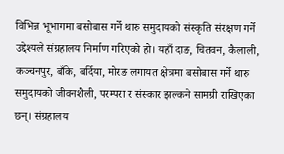विभिन्न भूभागमा बसोबास गर्ने थारु समुदायको संस्कृति संरक्षण गर्ने उद्देश्यले संग्रहालय निर्माण गरिएको हो। यहाँ दाङ, चितवन, कैलाली, कञ्चनपुर, बाँके, बर्दिया, मोरङ लगायत क्षेत्रमा बसोबास गर्ने थारु समुदायको जीवनशैली, परम्परा र संस्कार झल्कने सामग्री राखिएका छन्। संग्रहालय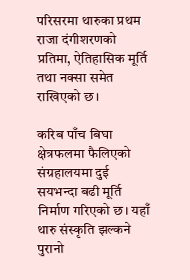परिसरमा थारुका प्रथम राजा दंगीशरणको प्रतिमा, ऐतिहासिक मूर्ति तथा नक्सा समेत राखिएको छ।

करिब पाँच बिघा क्षेत्रफलमा फैलिएको संग्रहालयमा दुई सयभन्दा बढी मूर्ति निर्माण गरिएको छ। यहाँ थारु संस्कृति झल्कने पुरानो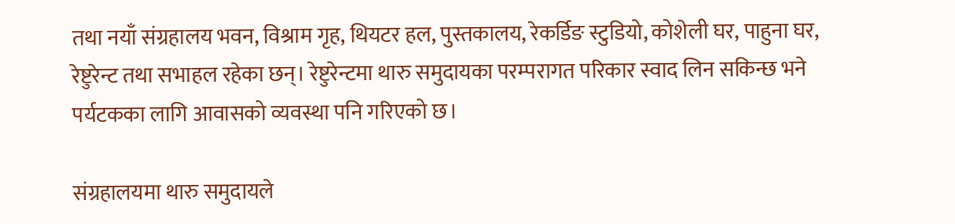तथा नयाँ संग्रहालय भवन, विश्राम गृह, थियटर हल, पुस्तकालय, रेकर्डिङ स्टुडियो, कोशेली घर, पाहुना घर, रेष्टुरेन्ट तथा सभाहल रहेका छन्। रेष्टुरेन्टमा थारु समुदायका परम्परागत परिकार स्वाद लिन सकिन्छ भने पर्यटकका लागि आवासको व्यवस्था पनि गरिएको छ।

संग्रहालयमा थारु समुदायले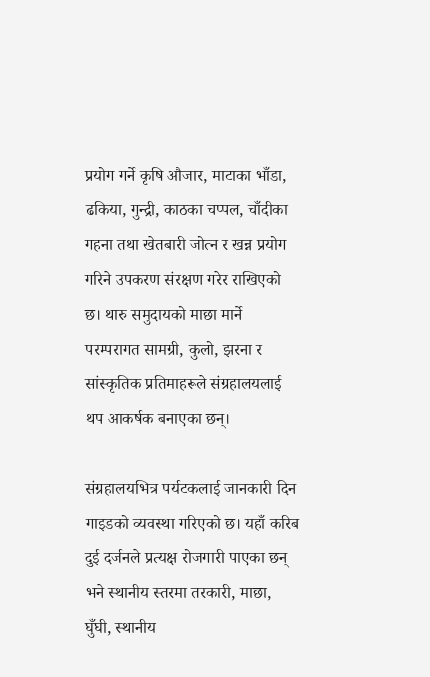प्रयोग गर्ने कृषि औजार, माटाका भाँडा, ढकिया, गुन्द्री, काठका चप्पल, चाँदीका गहना तथा खेतबारी जोत्न र खन्न प्रयोग गरिने उपकरण संरक्षण गरेर राखिएको छ। थारु समुदायको माछा मार्ने परम्परागत सामग्री, कुलो, झरना र सांस्कृतिक प्रतिमाहरूले संग्रहालयलाई थप आकर्षक बनाएका छन्।

संग्रहालयभित्र पर्यटकलाई जानकारी दिन गाइडको व्यवस्था गरिएको छ। यहाँ करिब दुई दर्जनले प्रत्यक्ष रोजगारी पाएका छन् भने स्थानीय स्तरमा तरकारी, माछा, घुँघी, स्थानीय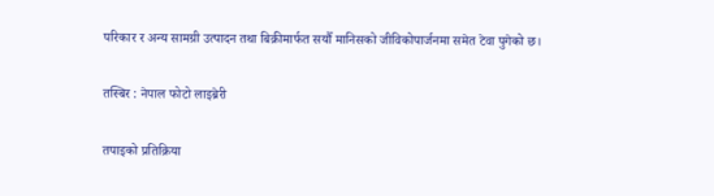परिकार र अन्य सामग्री उत्पादन तथा बिक्रीमार्फत सयौँ मानिसको जीविकोपार्जनमा समेत टेवा पुगेको छ।

तस्बिर : नेपाल फोटो लाइब्रेरी

तपाइको प्रतिक्रिया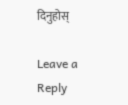दिनुहोस्

Leave a Reply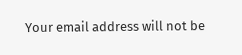Your email address will not be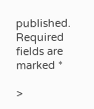published. Required fields are marked *

>